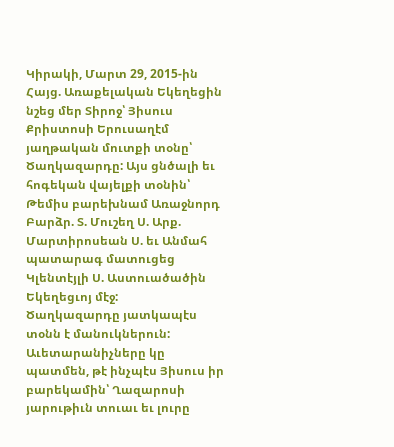Կիրակի, Մարտ 29, 2015-ին Հայց. Առաքելական Եկեղեցին նշեց մեր Տիրոջ՝ Յիսուս Քրիստոսի Երուսաղէմ յաղթական մուտքի տօնը՝ Ծաղկազարդը: Այս ցնծալի եւ հոգեկան վայելքի տօնին՝ Թեմիս բարեխնամ Առաջնորդ Բարձր. Տ. Մուշեղ Ս. Արք. Մարտիրոսեան Ս. եւ Անմահ պատարագ մատուցեց Կլենտէյլի Ս. Աստուածածին Եկեղեցւոյ մէջ:
Ծաղկազարդը յատկապէս տօնն է մանուկներուն: Աւետարանիչները կը պատմեն, թէ ինչպէս Յիսուս իր բարեկամին՝ Ղազարոսի յարութիւն տուաւ եւ լուրը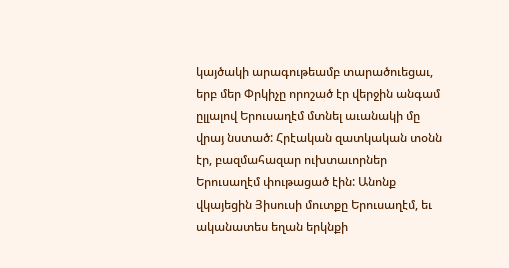կայծակի արագութեամբ տարածուեցաւ, երբ մեր Փրկիչը որոշած էր վերջին անգամ ըլլալով Երուսաղէմ մտնել աւանակի մը վրայ նստած: Հրէական զատկական տօնն էր, բազմահազար ուխտաւորներ Երուսաղէմ փութացած էին: Անոնք վկայեցին Յիսուսի մուտքը Երուսաղէմ, եւ ականատես եղան երկնքի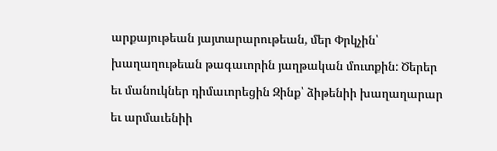արքայութեան յայտարարութեան, մեր Փրկչին՝ խաղաղութեան թագաւորին յաղթական մուտքին: Ծերեր եւ մանուկներ դիմաւորեցին Զինք՝ ձիթենիի խաղաղարար եւ արմաւենիի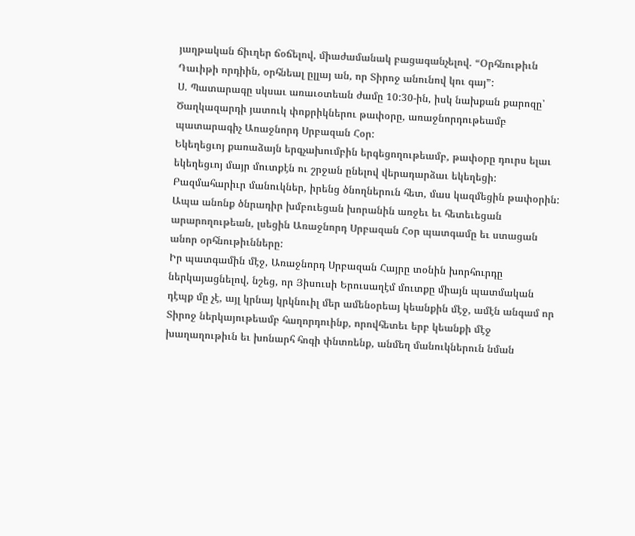յաղթական ճիւղեր ճօճելով, միաժամանակ բացագանչելով. “Օրհնութիւն Դաւիթի որդիին, օրհնեալ ըլլայ ան, որ Տիրոջ անունով կու գայ”:
Ս. Պատարագը սկսաւ առաւօտեան ժամը 10:30-ին, իսկ նախքան քարոզը՝ Ծաղկազարդի յատուկ փոքրիկներու թափօրը, առաջնորդութեամբ պատարագիչ Առաջնորդ Սրբազան Հօր:
Եկեղեցւոյ քառաձայն երգչախումբին երգեցողութեամբ, թափօրը դուրս ելաւ եկեղեցւոյ մայր մուտքէն ու շրջան ընելով վերադարձաւ եկեղեցի: Բազմահարիւր մանուկներ, իրենց ծնողներուն հետ, մաս կազմեցին թափօրին: Ապա անոնք ծնրադիր խմբուեցան խորանին առջեւ եւ հետեւեցան արարողութեան, լսեցին Առաջնորդ Սրբազան Հօր պատգամը եւ ստացան անոր օրհնութիւնները:
Իր պատգամին մէջ, Առաջնորդ Սրբազան Հայրը տօնին խորհուրդը ներկայացնելով, նշեց, որ Յիսուսի Երուսաղէմ մուտքը միայն պատմական դէպք մը չէ, այլ կրնայ կրկնուիլ մեր ամենօրեայ կեանքին մէջ, ամէն անգամ որ Տիրոջ ներկայութեամբ հաղորդուինք, որովհետեւ երբ կեանքի մէջ խաղաղութիւն եւ խոնարհ հոգի փնտռենք, անմեղ մանուկներուն նման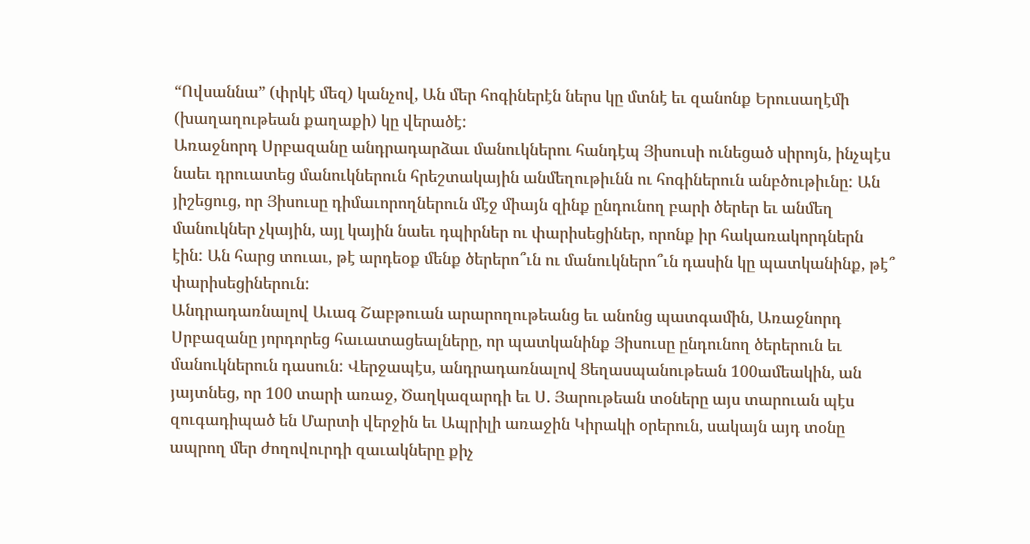“Ովսաննա” (փրկէ մեզ) կանչով, Ան մեր հոգիներէն ներս կը մտնէ եւ զանոնք Երուսաղէմի (խաղաղութեան քաղաքի) կը վերածէ:
Առաջնորդ Սրբազանը անդրադարձաւ մանուկներու հանդէպ Յիսուսի ունեցած սիրոյն, ինչպէս նաեւ դրուատեց մանուկներուն հրեշտակային անմեղութիւնն ու հոգիներուն անբծութիւնը: Ան յիշեցուց, որ Յիսուսը դիմաւորողներուն մէջ միայն զինք ընդունող բարի ծերեր եւ անմեղ մանուկներ չկային, այլ կային նաեւ դպիրներ ու փարիսեցիներ, որոնք իր հակառակորդներն էին: Ան հարց տուաւ, թէ արդեօք մենք ծերերո՞ւն ու մանուկներո՞ւն դասին կը պատկանինք, թէ՞ փարիսեցիներուն:
Անդրադառնալով Աւագ Շաբթուան արարողութեանց եւ անոնց պատգամին, Առաջնորդ Սրբազանը յորդորեց հաւատացեալները, որ պատկանինք Յիսուսը ընդունող ծերերուն եւ մանուկներուն դասուն: Վերջապէս, անդրադառնալով Ցեղասպանութեան 100ամեակին, ան յայտնեց, որ 100 տարի առաջ, Ծաղկազարդի եւ Ս. Յարութեան տօները այս տարուան պէս զուգադիպած են Մարտի վերջին եւ Ապրիլի առաջին Կիրակի օրերուն, սակայն այդ տօնը ապրող մեր ժողովուրդի զաւակները քիչ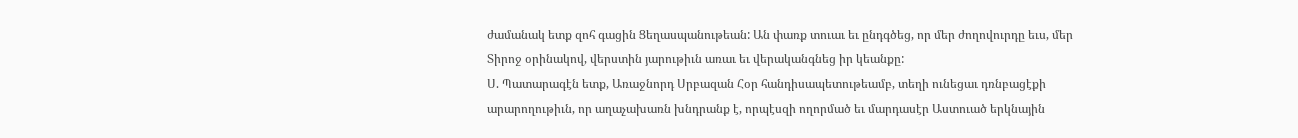ժամանակ ետք զոհ գացին Ցեղասպանութեան: Ան փառք տուաւ եւ ընդգծեց, որ մեր ժողովուրդը եւս, մեր Տիրոջ օրինակով, վերստին յարութիւն առաւ եւ վերականգնեց իր կեանքը:
Ս. Պատարագէն ետք, Առաջնորդ Սրբազան Հօր հանդիսապետութեամբ, տեղի ունեցաւ դռնբացէքի արարողութիւն, որ աղաչախառն խնդրանք է, որպէսզի ողորմած եւ մարդասէր Աստուած երկնային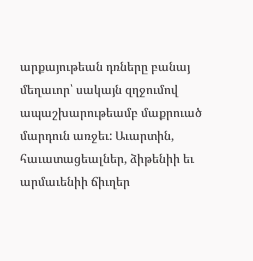արքայութեան դռները բանայ մեղաւոր՝ սակայն զղջումով ապաշխարութեամբ մաքրուած մարդուն առջեւ: Աւարտին, հաւատացեալներ, ձիթենիի եւ արմաւենիի ճիւղեր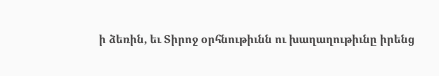ի ձեռին, եւ Տիրոջ օրհնութիւնն ու խաղաղութիւնը իրենց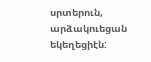սրտերուն, արձակուեցան եկեղեցիէն: